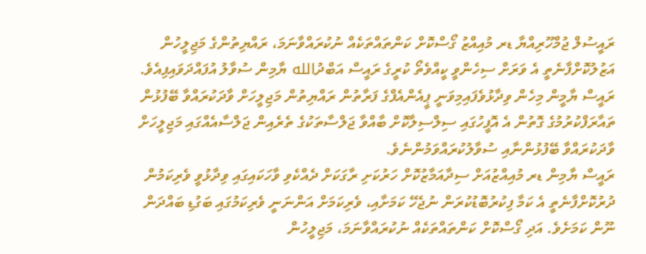ރައީސުލް ޖުމްހޫރިއްޔާ ޑރ މުއިއްޒު ގޯސްކޮށް ކަންތައްތަކެއް ނުކުރައްވާނަމަ، ރައްޔިތުންގެ މަޖިލީހުން އަޒުލުކޮށްފާނެތީ އެ ވަރަށް ސިހެންވީ ކީއްވެތޯ ކުރީގެ ރައީސް އަބްދުالله ޔާމިން ސުވާލު އުފައްދަވައިފިއެވެ.
ރައީސް ޔާމީން މިހެން ވިދާޅުވެފައިމިވަނީ ޕީއެންއެފްގެ ފަރާތުން ރައްޔިތުން މަޖިލީހަށް ވާދަކުރައްވާ ބޭފުޅުން ތައާރަފްކުރުމުގެ ގޮތުން އެ އޮފީހުގައި ސިލްސިލާކޮށް ބާއްވާ ޖަލްސާތަކުގެ ތެރެއިން ޖަލްސާއެއްގައި މަޖިލީހަށް ވާދަކުރައްވާ ބޭފުޅުންނާއި ސުވާލުކުރައްވަމުންނެވެ.
ރައީސް ޔާމިން ޑރ މުއިއްޒުއަށް ސިދާއަމާޒުކޮށް ހަރުކަށި ރާގަކަށް ދެއްކެވި ވާހަކައިގައި ވިދާޅުވީ ވެރިކަމުން ދުރުކޮށްފާނެތީ އެ ކަމާ ފިކުރުބޮޑުކުރަން ނުޖެހޭ ކަމަށާއި، ވެރިކަމަށް އަންނަނީ ވެރިކަމުގައި ބަގުޑި ބައްދަން ނޫން ކަމަށެވެ. އަދި ގޯސްކޮށް ކަންތައްތަކެއް ނުކުރައްވާނަމަ، މަޖިލީހުން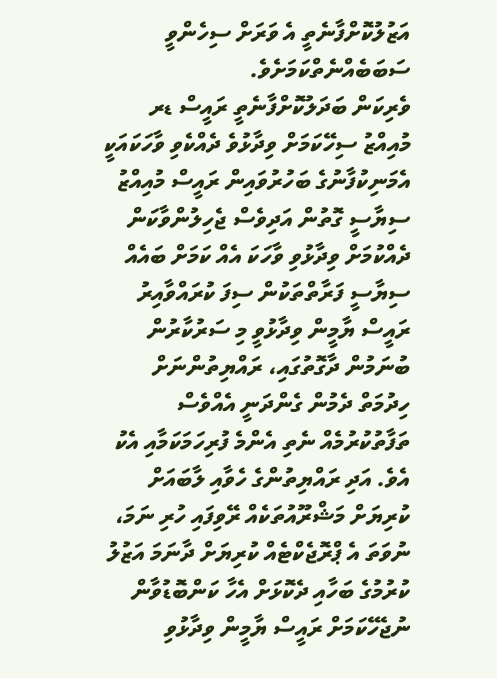އަޒުލުކޮށްފާނެތީ އެ ވަރަށް ސިހެންވީ ސަބަބެއްނެތްކަމަށެވެ.
ވެރިކަން ބަދަލުކޮށްފާނެތީ ރައީސް ޑރ މުއިއްޒު ސިހޭކަމަށް ވިދާޅުވެ ދެއްކެވި ވާހަކައަކީ އެމަނިކުފާނުގެ ބަހުރުވައިން ރައީސް މުއިއްޒު ސިޔާސީ ގޮތުން އަދިވެސް ޖެހިލުންވާކަން ދެއްކުމަށް ވިދާޅުވި ވާހަކަ އެއް ކަމަށް ބައެއް ސިޔާސީ ފަރާތްތަކުން ސިފަ ކުރައްވާއިރު ރައީސް ޔާމީން ވިދާޅުވީ މި ސަރުކާރުން ބުނަމުން ދާގޮތުގައި، ރައްޔިތުންނަށް ހިދުމަތް ދެމުން ގެންދަނީ އެއްވެސް ތަފާތުކުރުމެއް ނެތި އެންމެ ފުރިހަމަކަމާއި އެކު އެވެ. އަދި ރައްޔިތުންގެ ހެވާއި ލާބައަށް ކުރިޔަށް މަޝްރޫއުތަކެއް ރޭވިފައި ހުރި ނަމަ، ނުވަތަ އެ ޕްރޮޖެކްޓެއް ކުރިޔަށް ދާނަމަ އަޒުލު ކުރުމުގެ ބަހާއި ދެކޮޅަށް އެހާ ކަންބޮޑުވާން ނުޖެހޭކަމަށް ރައީސް ޔާމީން ވިދާޅުވި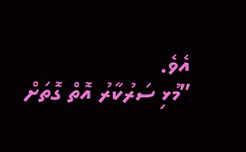އެވެ.
”މުޅި ސަރުކާރު އޮތް ގޮތަށް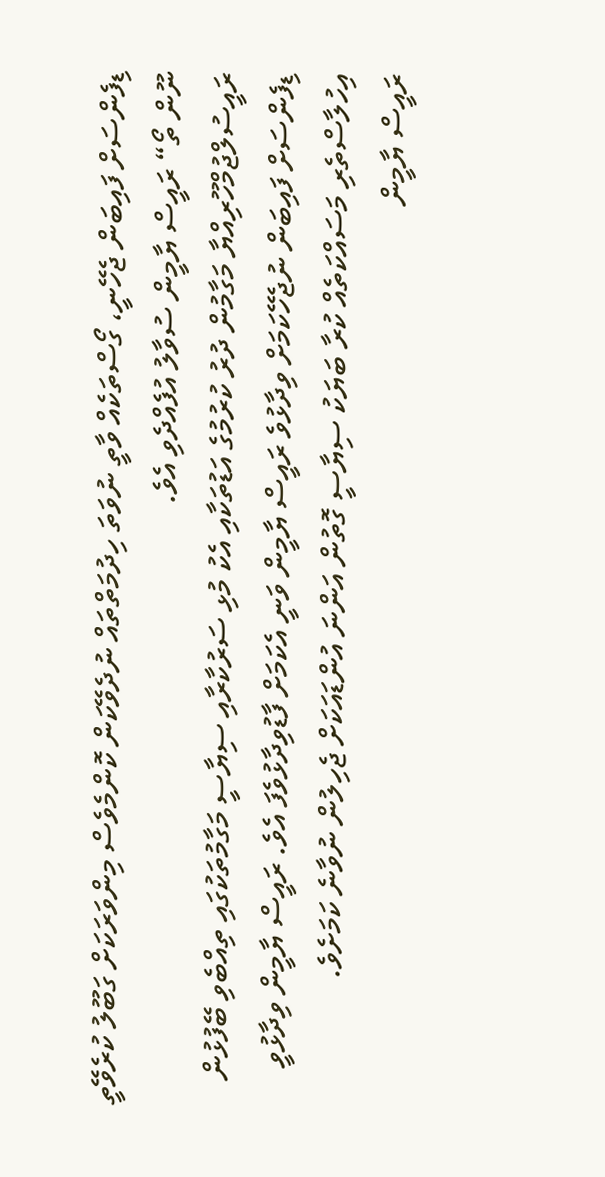ޑިފެންސަށް ފައިބަން ޖެހޭނީ، ގޯސްތަކެއް ވާތީ ނުވަތަ ހިދުމަތްތައް ނުދެވޭކަން ކޮންމެވެސް މިންވަރަކަށް ގަބޫލު ކުރެވޭތީ ނޫން ތޯ“ ރައީސް ޔާމީން ސުވާލު އުފެއްދެވި އެވެ.
ރައީސުލްޖުމްހޫރިއްޔާ މަގާމުން ދުރު ކުރުމުގެ އަޑުތަކާއި އެކު މުޅި ސަރުކާރާއި ސިޔާސީ މަގާމުތަކުގައި ތިއްބެވި ބޭފުޅުން ޑިފެންސަށް ފައިބަން ނުޖެހޭކަމަށް ވިދާޅުވެ ރައީސް ޔާމީން ވަނީ އެކަމަށް ފާޑުވިދާޅުވެފަ އެވެ. ރައީސް ޔާމީން ވިދާޅުވީ އިހުލާސްތެރި މަސައްކަތެއް ކުރާ ބަޔަކު ސިޔާސީ ގޮތުން އަންނަ އުންޑައަކަށް ޖެހިލުން ނުވާނެ ކަމަށެވެ.
ރައީސް ޔާމީން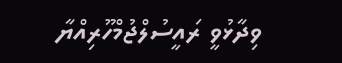ވިދާޅުވީ ރައީސުލްޖުމްހޫރިއްޔާ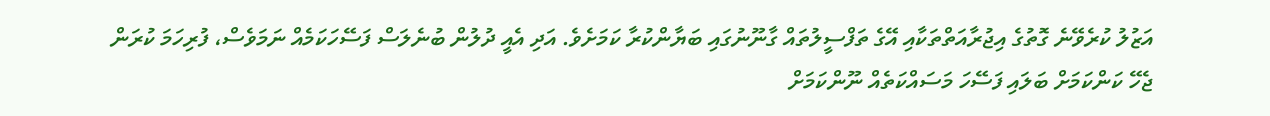އަޒުލު ކުރެވޭނެ ގޮތުގެ އިޖުރާއަތްތަކާއި އޭގެ ތަފްސީލުތައް ގާނޫނުގައި ބަޔާންކުރާ ކަމަށެވެ. އަދި އެއީ ދުލުން ބުނެލަސް ފަސޭހަކަމެއް ނަމަވެސް، ފުރިހަމަ ކުރަން ޖެހޭ ކަންކަމަށް ބަލައި ފަސޭހަ މަސައްކަތެއް ނޫންކަމަށް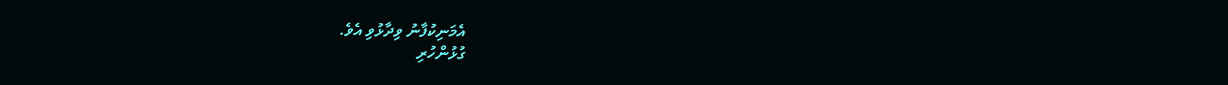އެމަނިކުފާނު ވިދާޅުވި އެވެ.
ގުޅުންހުރި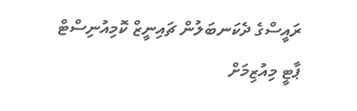ރައީސްގެ ދެކަނބަލުން ޗައިނީޒް ކޮމިއުނިސްޓް ޕާޓީ މިއުޒިމަށް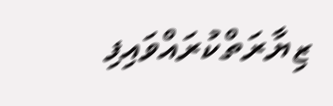ޒިޔާރަތްކުރައްވައިފި